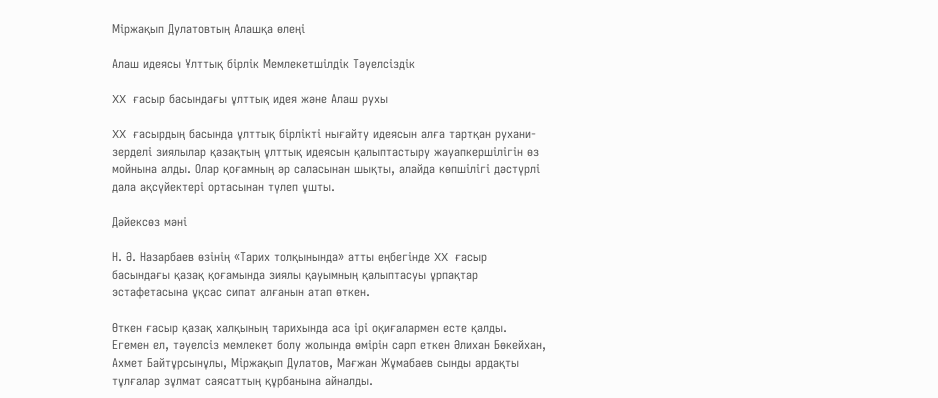Міржақып Дулатовтың Алашқа өлеңі

Алаш идеясы Ұлттық бірлік Мемлекетшілдік Тәуелсіздік

XX ғасыр басындағы ұлттық идея және Алаш рухы

XX ғасырдың басында ұлттық бірлікті нығайту идеясын алға тартқан рухани-зерделі зиялылар қазақтың ұлттық идеясын қалыптастыру жауапкершілігін өз мойнына алды. Олар қоғамның әр саласынан шықты, алайда көпшілігі дәстүрлі дала ақсүйектері ортасынан түлеп ұшты.

Дәйексөз мәні

Н. Ә. Назарбаев өзінің «Тарих толқынында» атты еңбегінде XX ғасыр басындағы қазақ қоғамында зиялы қауымның қалыптасуы ұрпақтар эстафетасына ұқсас сипат алғанын атап өткен.

Өткен ғасыр қазақ халқының тарихында аса ірі оқиғалармен есте қалды. Егемен ел, тәуелсіз мемлекет болу жолында өмірін сарп еткен Әлихан Бөкейхан, Ахмет Байтұрсынұлы, Міржақып Дулатов, Мағжан Жұмабаев сынды ардақты тұлғалар зұлмат саясаттың құрбанына айналды.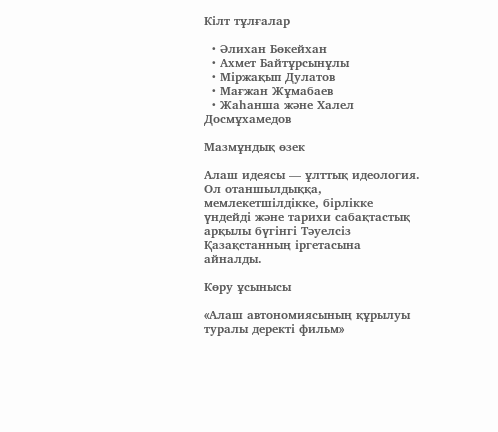Кілт тұлғалар

  • Әлихан Бөкейхан
  • Ахмет Байтұрсынұлы
  • Міржақып Дулатов
  • Мағжан Жұмабаев
  • Жаһанша және Халел Досмұхамедов

Мазмұндық өзек

Алаш идеясы — ұлттық идеология. Ол отаншылдыққа, мемлекетшілдікке, бірлікке үндейді және тарихи сабақтастық арқылы бүгінгі Тәуелсіз Қазақстанның іргетасына айналды.

Көру ұсынысы

«Алаш автономиясының құрылуы туралы деректі фильм»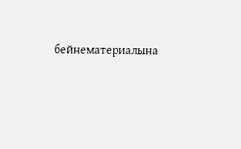бейнематериалына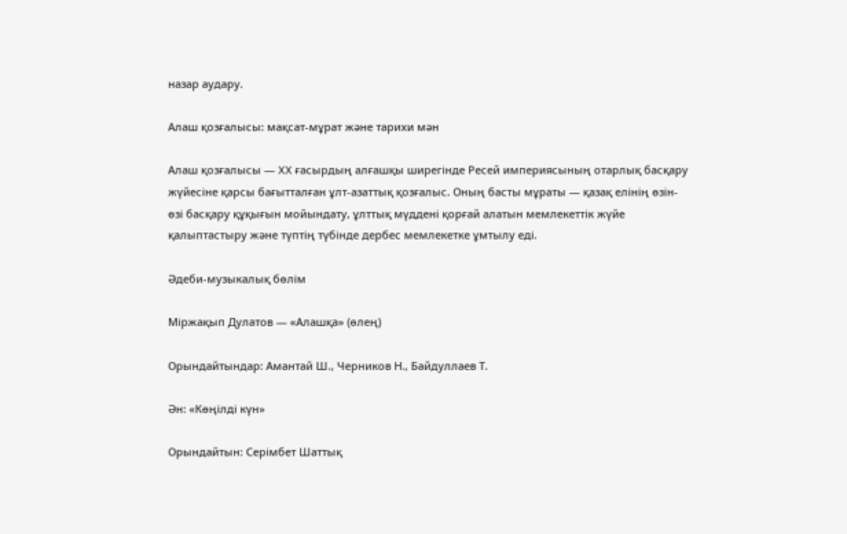назар аудару.

Алаш қозғалысы: мақсат-мұрат және тарихи мән

Алаш қозғалысы — XX ғасырдың алғашқы ширегінде Ресей империясының отарлық басқару жүйесіне қарсы бағытталған ұлт-азаттық қозғалыс. Оның басты мұраты — қазақ елінің өзін-өзі басқару құқығын мойындату, ұлттық мүддені қорғай алатын мемлекеттік жүйе қалыптастыру және түптің түбінде дербес мемлекетке ұмтылу еді.

Әдеби-музыкалық бөлім

Міржақып Дулатов — «Алашқа» (өлең)

Орындайтындар: Амантай Ш., Черников Н., Байдуллаев Т.

Ән: «Көңілді күн»

Орындайтын: Серімбет Шаттық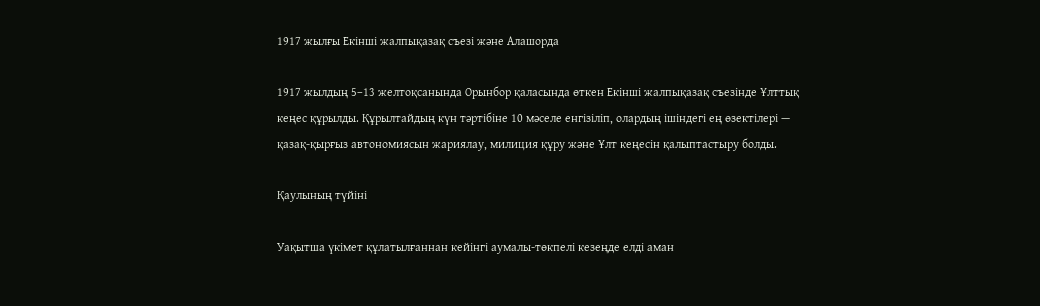1917 жылғы Екінші жалпықазақ съезі және Алашорда

1917 жылдың 5–13 желтоқсанында Орынбор қаласында өткен Екінші жалпықазақ съезінде Ұлттық кеңес құрылды. Құрылтайдың күн тәртібіне 10 мәселе енгізіліп, олардың ішіндегі ең өзектілері — қазақ-қырғыз автономиясын жариялау, милиция құру және Ұлт кеңесін қалыптастыру болды.

Қаулының түйіні

Уақытша үкімет құлатылғаннан кейінгі аумалы-төкпелі кезеңде елді аман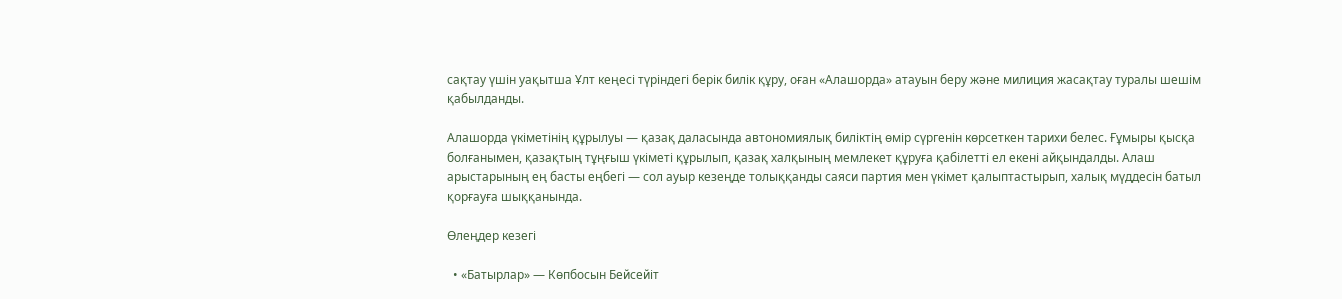сақтау үшін уақытша Ұлт кеңесі түріндегі берік билік құру, оған «Алашорда» атауын беру және милиция жасақтау туралы шешім қабылданды.

Алашорда үкіметінің құрылуы — қазақ даласында автономиялық биліктің өмір сүргенін көрсеткен тарихи белес. Ғұмыры қысқа болғанымен, қазақтың тұңғыш үкіметі құрылып, қазақ халқының мемлекет құруға қабілетті ел екені айқындалды. Алаш арыстарының ең басты еңбегі — сол ауыр кезеңде толыққанды саяси партия мен үкімет қалыптастырып, халық мүддесін батыл қорғауға шыққанында.

Өлеңдер кезегі

  • «Батырлар» — Көпбосын Бейсейіт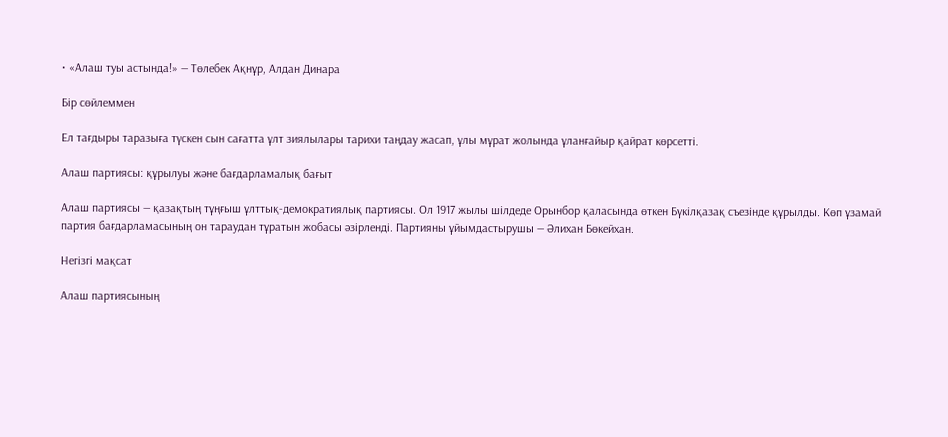• «Алаш туы астында!» — Төлебек Ақнұр, Алдан Динара

Бір сөйлеммен

Ел тағдыры таразыға түскен сын сағатта ұлт зиялылары тарихи таңдау жасап, ұлы мұрат жолында ұланғайыр қайрат көрсетті.

Алаш партиясы: құрылуы және бағдарламалық бағыт

Алаш партиясы — қазақтың тұңғыш ұлттық-демократиялық партиясы. Ол 1917 жылы шілдеде Орынбор қаласында өткен Бүкілқазақ съезінде құрылды. Көп ұзамай партия бағдарламасының он тараудан тұратын жобасы әзірленді. Партияны ұйымдастырушы — Әлихан Бөкейхан.

Негізгі мақсат

Алаш партиясының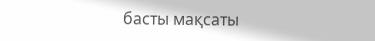басты мақсаты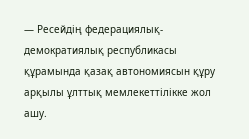— Ресейдің федерациялық-демократиялық республикасы құрамында қазақ автономиясын құру арқылы ұлттық мемлекеттілікке жол ашу.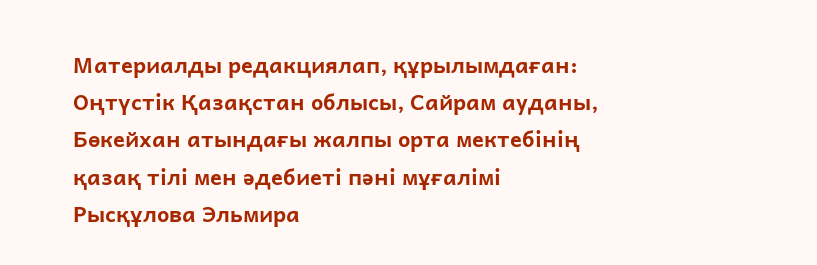Материалды редакциялап, құрылымдаған: Оңтүстік Қазақстан облысы, Сайрам ауданы, Бөкейхан атындағы жалпы орта мектебінің қазақ тілі мен әдебиеті пәні мұғалімі Рысқұлова Эльмира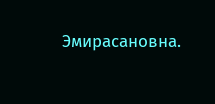Эмирасановна.